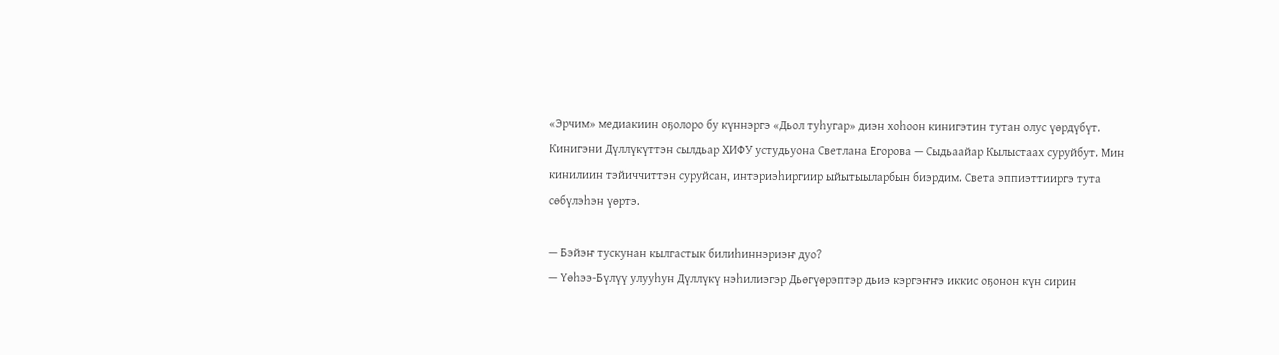«Эрчим» медиакиин оҕолоро бу күннэргэ «Дьол туһугар» диэн хоһоон кинигэтин тутан олус үөрдүбүт. Кинигэни Дүллүкүттэн сылдьар ХИФУ устудьуона Светлана Егорова — Сыдьаайар Кылыстаах суруйбут. Мин кинилиин тэйиччиттэн суруйсан, интэриэһиргиир ыйытыыларбын биэрдим. Света эппиэттииргэ тута сөбүлэһэн үөртэ.

— Бэйэҥ тускунан кылгастык билиһиннэриэҥ дуо?
— Үөһээ-Бүлүү улууһун Дүллүкү нэһилиэгэр Дьөгүөрэптэр дьиэ кэргэҥҥэ иккис оҕонон күн сирин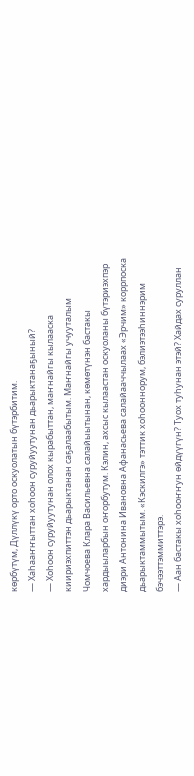көрбүтүм, Дүллүкү орто оскуолатын бүтэрбитим.
— Хаһааҥҥыттан хоһоон суруйуутунан дьарыктанаҕыный?
— Хоһоон суруйуутунан олох кырабыттан, маҥнайгы кылааска киириэхпиттэн дьарыктанан саҕалаабытым. Маҥнайгы учууталым Чомчоева Клара Васильевна салайыытынан, көмөтүнэн бастакы хардыыларбын оҥорбутум. Кэлин, ахсыс кылаастан оскуоланы бүтэриэхпэр диэри Антонина Ивановна Афанасьева салайааччылаах «Эрчим» коррпоска дьарыктаммытым. «Кэскилгэ» тэттик хоһооннорум, бэлиэтээһиннэрим бэчээттэммиттэрэ.
— Аан бастакы хоһооҥҥун өйдүүгүн? Туох туһунан этэй? Хайдах суруллан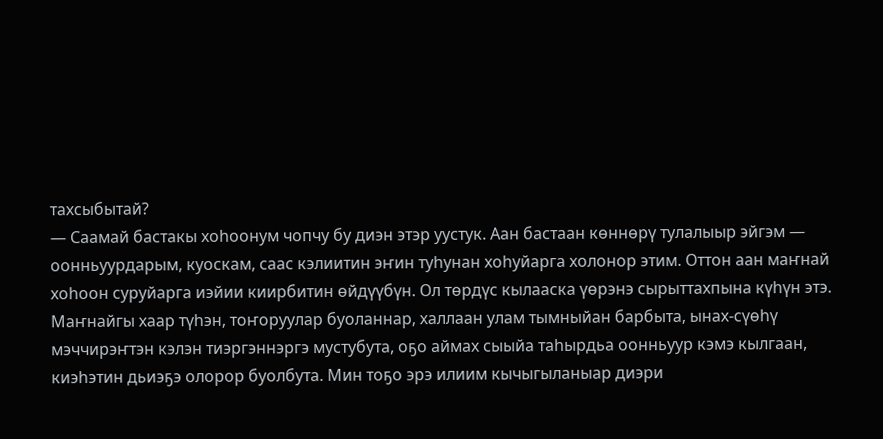тахсыбытай?
— Саамай бастакы хоһоонум чопчу бу диэн этэр уустук. Аан бастаан көннөрү тулалыыр эйгэм — оонньуурдарым, куоскам, саас кэлиитин эҥин туһунан хоһуйарга холонор этим. Оттон аан маҥнай хоһоон суруйарга иэйии киирбитин өйдүүбүн. Ол төрдүс кылааска үөрэнэ сырыттахпына күһүн этэ. Маҥнайгы хаар түһэн, тоҥоруулар буоланнар, халлаан улам тымныйан барбыта, ынах-сүөһү мэччирэҥтэн кэлэн тиэргэннэргэ мустубута, оҕо аймах сыыйа таһырдьа оонньуур кэмэ кылгаан, киэһэтин дьиэҕэ олорор буолбута. Мин тоҕо эрэ илиим кычыгыланыар диэри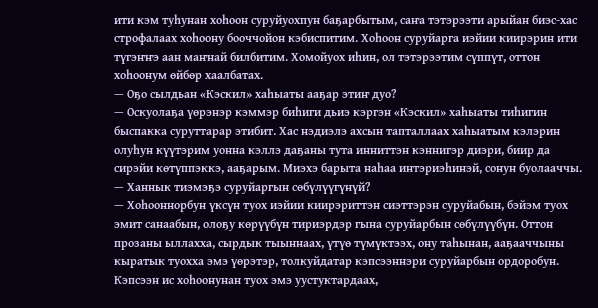ити кэм туһунан хоһоон суруйуохпун баҕарбытым, саҥа тэтэрээти арыйан биэс-хас строфалаах хоһоону бооччойон кэбиспитим. Хоһоон суруйарга иэйии киирэрин ити түгэҥҥэ аан маҥнай билбитим. Хомойуох иһин, ол тэтэрээтим сүппүт, оттон хоһоонум өйбөр хаалбатах.
— Оҕо сылдьан «Кэскил» хаһыаты ааҕар этиҥ дуо?
— Оскуолаҕа үөрэнэр кэммэр биһиги дьиэ кэргэн «Кэскил» хаһыаты тиһигин быспакка суруттарар этибит. Хас нэдиэлэ ахсын тапталлаах хаһыатым кэлэрин олуһун күүтэрим уонна кэллэ даҕаны тута инниттэн кэннигэр диэри, биир да сирэйи көтүппэккэ, ааҕарым. Миэхэ барыта наһаа интэриэһинэй, сонун буолааччы.
— Ханнык тиэмэҕэ суруйаргын сөбүлүүгүнүй?
— Хоһооннорбун үксүн туох иэйии киирэриттэн сиэттэрэн суруйабын, бэйэм туох эмит санаабын, олоҕу көрүүбүн тириэрдэр гына суруйарбын сөбүлүүбүн. Оттон прозаны ыллахха, сырдык тыыннаах, үтүө түмүктээх, ону таһынан, ааҕааччыны кыратык туохха эмэ үөрэтэр, толкуйдатар кэпсээннэри суруйарбын ордоробун. Кэпсээн ис хоһоонунан туох эмэ уустуктардаах,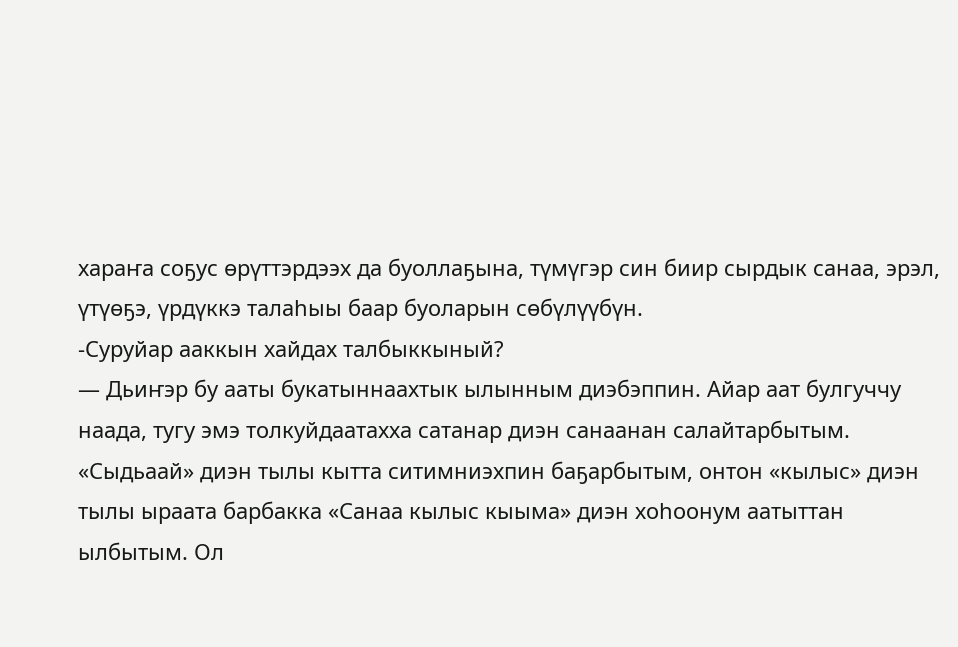хараҥа соҕус өрүттэрдээх да буоллаҕына, түмүгэр син биир сырдык санаа, эрэл, үтүөҕэ, үрдүккэ талаһыы баар буоларын сөбүлүүбүн.
-Суруйар ааккын хайдах талбыккыный?
— Дьиҥэр бу ааты букатыннаахтык ылынным диэбэппин. Айар аат булгуччу наада, тугу эмэ толкуйдаатахха сатанар диэн санаанан салайтарбытым. «Сыдьаай» диэн тылы кытта ситимниэхпин баҕарбытым, онтон «кылыс» диэн тылы ыраата барбакка «Санаа кылыс кыыма» диэн хоһоонум аатыттан ылбытым. Ол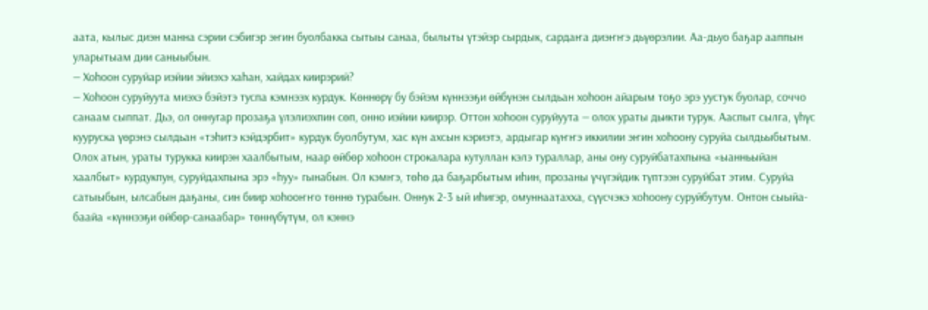аата, кылыс диэн манна сэрии сэбигэр эҥин буолбакка сытыы санаа, былыты үтэйэр сырдык, сардаҥа диэҥҥэ дьүөрэлии. Аа-дьуо баҕар ааппын уларытыам дии саныыбын.
— Хоһоон суруйар иэйии эйиэхэ хаһан, хайдах киирэрий?
— Хоһоон суруйуута миэхэ бэйэтэ туспа кэмнээх курдук. Көннөрү бу бэйэм күннээҕи өйбүнэн сылдьан хоһоон айарым тоҕо эрэ уустук буолар, соччо санаам сыппат. Дьэ, ол оннугар прозаҕа үлэлиэхпин сөп, онно иэйии киирэр. Оттон хоһоон суруйуута — олох ураты дьикти турук. Ааспыт сылга, үһүс кууруска үөрэнэ сылдьан «тэһитэ кэйдэрбит» курдук буолбутум, хас күн ахсын кэриэтэ, ардыгар күҥҥэ иккилии эҥин хоһоону суруйа сылдьыбытым. Олох атын, ураты турукка киирэн хаалбытым, наар өйбөр хоһоон строкалара кутуллан кэлэ тураллар, аны ону суруйбатахпына «ыанньыйан хаалбыт» курдукпун, суруйдахпына эрэ «һуу» гынабын. Ол кэмҥэ, төһө да баҕарбытым иһин, прозаны үчүгэйдик түптээн суруйбат этим. Суруйа сатыыбын, ылсабын даҕаны, син биир хоһооҥҥо төннө турабын. Оннук 2-3 ый иһигэр, омуннаатахха, сүүсчэкэ хоһоону суруйбутум. Онтон сыыйа-баайа «күннээҕи өйбөр-санаабар» төннүбүтүм, ол кэннэ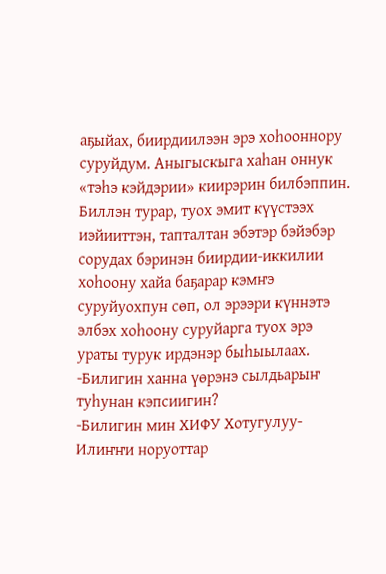аҕыйах, биирдиилээн эрэ хоһооннору суруйдум. Аныгыскыга хаһан оннук «тэһэ кэйдэрии» киирэрин билбэппин. Биллэн турар, туох эмит күүстээх иэйииттэн, тапталтан эбэтэр бэйэбэр сорудах бэринэн биирдии-иккилии хоһоону хайа баҕарар кэмҥэ суруйуохпун сөп, ол эрээри күннэтэ элбэх хоһоону суруйарга туох эрэ ураты турук ирдэнэр быһыылаах.
-Билигин ханна үөрэнэ сылдьарыҥ туһунан кэпсиигин?
-Билигин мин ХИФУ Хотугулуу-Илиҥҥи норуоттар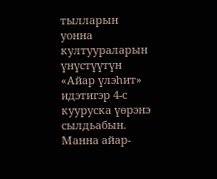тылларын уонна култуураларын үнүстүүтүн «Айар үлэһит» идэтигэр 4-с кууруска үөрэнэ сылдьабын. Манна айар-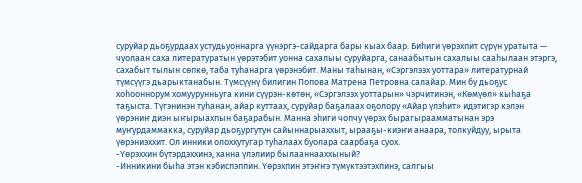суруйар дьоҕурдаах устудьуоннарга үүнэргэ-сайдарга бары кыах баар. Биһиги үөрэхпит сүрүн уратыта — чуолаан саха литературатын үөрэтэбит уонна сахалыы суруйарга, санаабытын сахалыы сааһылаан этэргэ, сахабыт тылын сөпкө, таба туһанарга үөрэнэбит. Маны таһынан, «Сэргэлээх уоттара» литературнай түмсүүгэ дьарыктанабын. Түмсүүнү билигин Попова Матрена Петровна салайар. Мин бу дьоҕус хоһооннорум хомуурунньуга кини сүүрэн-көтөн, «Сэргэлээх уоттарын» чэрчитинэн, «Көмүөл» кыһаҕа таҕыста. Түгэнинэн туһанан, айар куттаах, суруйар баҕалаах оҕолору «Айар үлэһит» идэтигэр кэлэн үөрэниҥ диэн ыҥырыахпын баҕарабын. Манна эһиги чопчу үөрэх бырагыраамматынан эрэ муҥурдаммакка, суруйар дьоҕургутун сайыннарыаххыт, ырааҕы-киэҥи анаара, толкуйдуу, ырыта үөрэниэххит. Ол инники олоххутугар туһалаах буолара саарбаҕа суох.
-Үөрэххин бүтэрдэххинэ, ханна үлэлиир былааннааххыный?
-Инникини быһа этэн кэбиспэппин. Үөрэхпин этэҥҥэ түмүктээтэхпинэ, салгыы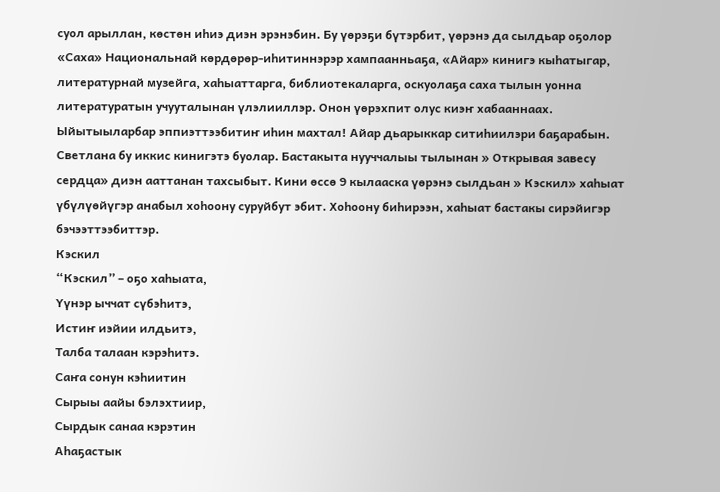суол арыллан, көстөн иһиэ диэн эрэнэбин. Бу үөрэҕи бүтэрбит, үөрэнэ да сылдьар оҕолор «Саха» Национальнай көрдөрөр-иһитиннэрэр хампаанньаҕа, «Айар» кинигэ кыһатыгар, литературнай музейга, хаһыаттарга, библиотекаларга, оскуолаҕа саха тылын уонна литературатын учууталынан үлэлииллэр. Онон үөрэхпит олус киэҥ хабааннаах.
Ыйытыыларбар эппиэттээбитиҥ иһин махтал! Айар дьарыккар ситиһиилэри баҕарабын.
Светлана бу иккис кинигэтэ буолар. Бастакыта нууччалыы тылынан » Открывая завесу сердца» диэн ааттанан тахсыбыт. Кини өссө 9 кылааска үөрэнэ сылдьан » Кэскил» хаһыат үбүлүөйүгэр анабыл хоһоону суруйбут эбит. Хоһоону биһирээн, хаһыат бастакы сирэйигэр бэчээттээбиттэр.
Кэскил
“Кэскил” – оҕо хаһыата,
Үүнэр ыччат сүбэһитэ,
Истиҥ иэйии илдьитэ,
Талба талаан кэрэһитэ.
Саҥа сонун кэһиитин
Сырыы аайы бэлэхтиир,
Сырдык санаа кэрэтин
Аһаҕастык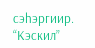сэһэргиир.
“Кэскил”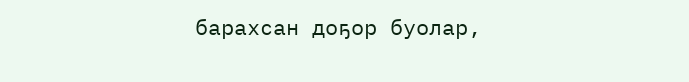барахсан доҕор буолар,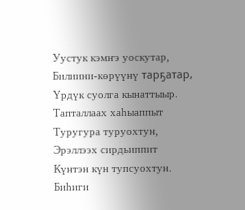Уустук кэмҥэ уоскутар,
Билиини-көрүүнү тарҕатар,
Үрдүк суолга кынаттыыр.
Тапталлаах хаһыаппыт
Туругура туруохтун,
Эрэллээх сирдьиппит
Күнтэн күн тупсуохтун.
Биһиги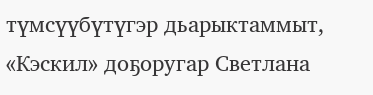түмсүүбүтүгэр дьарыктаммыт, «Кэскил» доҕоругар Светлана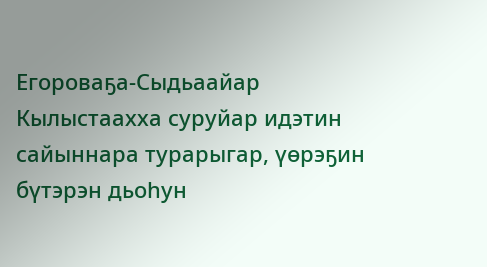Егороваҕа-Сыдьаайар Кылыстаахха суруйар идэтин сайыннара турарыгар, үөрэҕин бүтэрэн дьоһун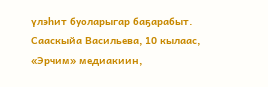үлэһит буоларыгар баҕарабыт.
Сааскыйа Васильева, 10 кылаас, «Эрчим» медиакиин,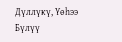Дүллүкү, Үөһээ Бүлүү